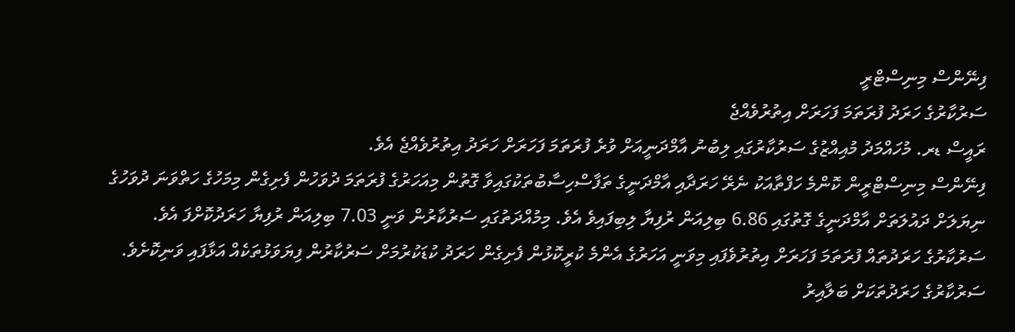ފިނޭންސް މިނިސްޓްރީ
ސަރުކާރުގެ ހަރަދު ފުރަތަމަ ފަހަރަށް އިތުރުވެއްޖެ
ރައީސް ޑރ. މުހައްމަދު މުއިއްޒުގެ ސަރުކާރުގައި ލިބުނު އާމްދަނީއަށް ވުރެ ފުރަތަމަ ފަހަރަށް ހަރަދު އިތުރުވެއްޖެ އެވެ.
ފިނޭންސް މިނިސްޓްރީން ކޮންމެ ހަފްތާއަކު ނެރޭ ހަރަދާއި އާމްދަނީގެ ތަފާސްހިސާބުތަކުގައިވާ ގޮތުން މިއަހަރުގެ ފުރަތަމަ ދުވަހުން ފެށިގެން މިމަހުގެ ހަތްވަނަ ދުވަހުގެ ނިޔަލަށް ދައުލަތަށް އާމްދަނީގެ ގޮތުގައި 6.86 ބިލިއަން ރުފިޔާ ލިބިފައިވެ އެވެ. މިމުއްދަތުގައި ސަރުކާރުން ވަނީ 7.03 ބިލިއަން ރުފިޔާ ހަރަދުކޮށްފަ އެވެ.
ސަރުކާރުގެ ހަރަދުތައް ފުރަތަމަ ފަހަރަށް އިތުރުވެފައި މިވަނީ އަހަރުގެ އެންމެ ކުރީކޮޅުން ފެށިގެން ހަރަދު ކުޑަކުރުމަށް ސަރުކާރުން ފިޔަވަޅުތަކެއް އަޅާފައި ވަނިކޮށެވެ.
ސަރުކާރުގެ ހަރަދުތަކަށް ބަލާއިރު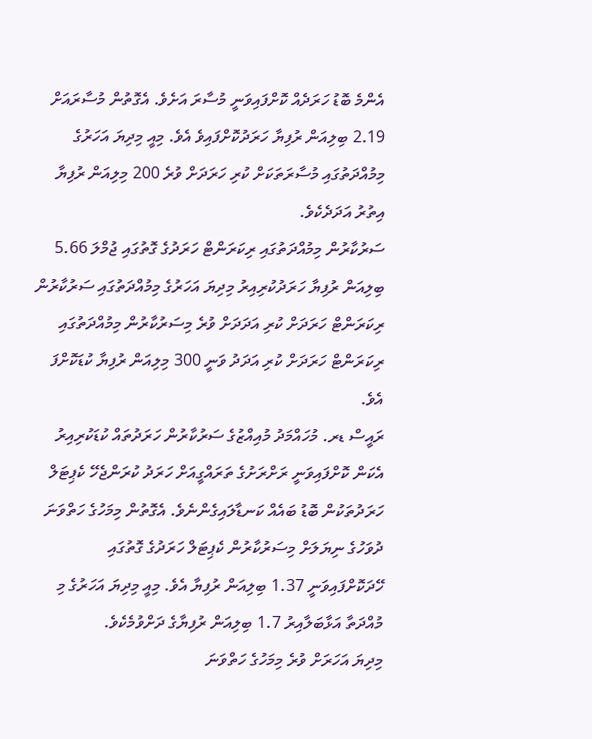އެންމެ ބޮޑު ހަރަދެއް ކޮށްފައިވަނީ މުސާރަ އަށެވެ. އެގޮތުން މުސާރައަށް 2.19 ބިލިއަން ރުފިޔާ ހަރަދުކޮށްފައިވެ އެވެ. މިއީ މިދިޔަ އަހަރުގެ މިމުއްދަތުގައި މުސާރަތަކަށް ކުރި ހަރަދަށް ވުރެ 200 މިލިއަން ރުފިޔާ އިތުރު އަދަދެކެވެ.
ސަރުކާރުން މިމުއްދަތުގައި ރިކަރަންޓް ހަރަދުގެ ގޮތުގައި ޖުމްލަ 5.66 ބިލިއަން ރުފިޔާ ހަރަދުކުރިއިރު މިދިޔަ އަހަރުގެ މިމުއްދަތުގައި ސަރުކާރުން ރިކަރަންޓް ހަރަދަށް ކުރި އަދަދަށް ވުރެ މިސަރުކާރުން މިމުއްދަތުގައި ރިކަރަންޓް ހަރަދަށް ކުރި އަދަދު ވަނީ 300 މިލިއަން ރުފިޔާ ކުޑަކޮށްފަ އެވެ.
ރައީސް ޑރ. މުހައްމަދު މުއިއްޒުގެ ސަރުކާރުން ހަރަދުތައް ކުޑަކުރިއިރު އެކަން ކޮށްފައިވަނީ ރަށްރަށުގެ ތަރައްގީއަށް ހަރަދު ކުރަންޖެހޭ ކެޕިޓަލް ހަރަދުތަކުން ބޮޑު ބައެއް ކަނޑާލައިގެންނެވެ. އެގޮތުން މިމަހުގެ ހަތްވަނަ ދުވަހުގެ ނިޔަލަށް މިސަރުކާރުން ކެޕިޓަލް ހަރަދުގެ ގޮތުގައި ހޭދަކޮށްފައިވަނީ 1.37 ބިލިއަން ރުފިޔާ އެވެ. މިއީ މިދިޔަ އަހަރުގެ މި މުއްދަތާ އަޅާބަލާއިރު 1.7 ބިލިއަން ރުފިޔާގެ ދަށްވުމެކެވެ.
މިދިޔަ އަހަރަށް ވުރެ މިމަހުގެ ހަތްވަނަ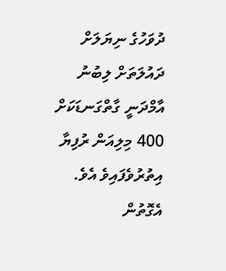ދުވަހުގެ ނިޔަލަށް ދައުލަތަށް ލިބުނު އާމްދަނީ ގާތްގަނޑަކަށް 400 މިލިއަން ރުފިޔާ އިތުރުވެފައިވެ އެވެ. އެގޮތުން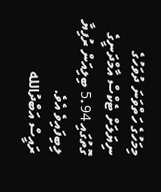މިމަހުގެ ހަތްވަނަ ދުވަހުގެ ނިޔަލަށް ޓެކްސް އާމްދަނީގެ ގޮތުގައި 5.94 ބިލިއަން ރުފިޔާ ލިބިފައިވެ އެވެ.
ރައީސް އަބްދުالله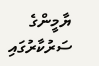ޔާމީންގެ ސަރުކާރުގައި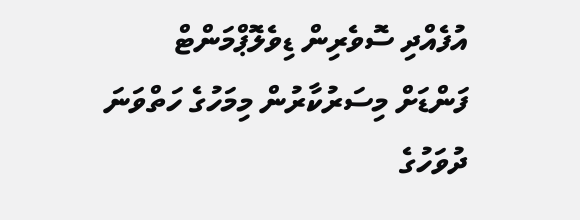އުފެއްދި ސޮވެރިން ޑިވެލޮޕްމަންޓް ފަންޑަށް މިސަރުކާރުން މިމަހުގެ ހަތްވަނަ ދުވަހުގެ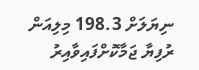ނިޔަލަށް 198.3 މިލިއަން ރުފިޔާ ޖަމާކޮށްފައިވާއިރު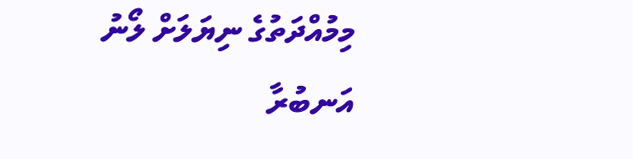މިމުއްދަތުގެ ނިޔަލަށް ލޯނު އަނބުރާ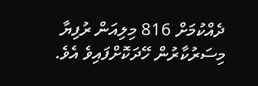ދެއްކުމަށް 816 މިލިއަން ރުފިޔާ މިސަރުކާރުން ހޭދަކޮށްފައިވެ އެވެ.